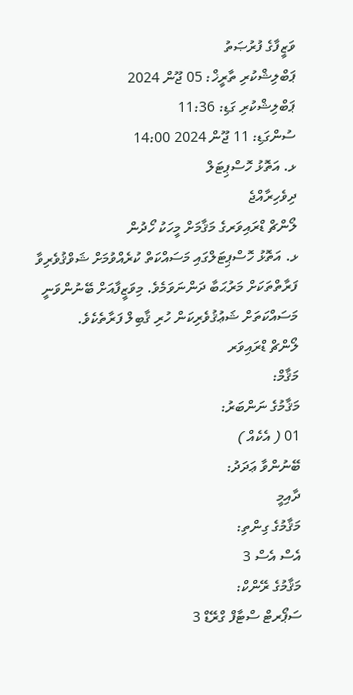ވަޒީފާގެ ފުރުޞަތު
ޕަބްލިޝްކުރި ތާރީޚް: 05 ޖޫން 2024
ޕަބްލިޝްކުރި ގަޑި: 11:36
ސުންގަޑި: 11 ޖޫން 2024 14:00
ޅ. އަތޮޅު ހޮސްޕިޓަލް
ދިވެހިރާއްޖެ
ލޯންޗް ޑްރައިވަރގެ މަޤާމަށް މީހަކު ހޯދުން
ޅ. އަތޮޅު ހޮސްޕިޓަލްގައި މަސައްކަތް ކުރެއްވުމަށް ޝަވްޤުވެރިވާ ފަރާތްތަކަށް މަރުޙަބާ ދަންނަވަމެވެ. މިވަޒީފާއަށް ބޭނުންވަނީ މަސައްކަތަށް ޝަޢުޤުވެރިކަން ހުރި ޤާބިލް ފަރާތެކެވެ.
ލޯންޗް ޑްރައިވަރ
މަޤާމް:
މަޤާމުގެ ނަންބަރު:
01 ( އެކެއް )
ބޭނުންވާ ޢަދަދު:
ދާއިމީ
މަޤާމުގެ ގިންތި:
އެސް އެސް 3
މަޤާމުގެ ރޭންކް:
ސަޕޯރޓް ސްޓާފް ގްރޭޑް 3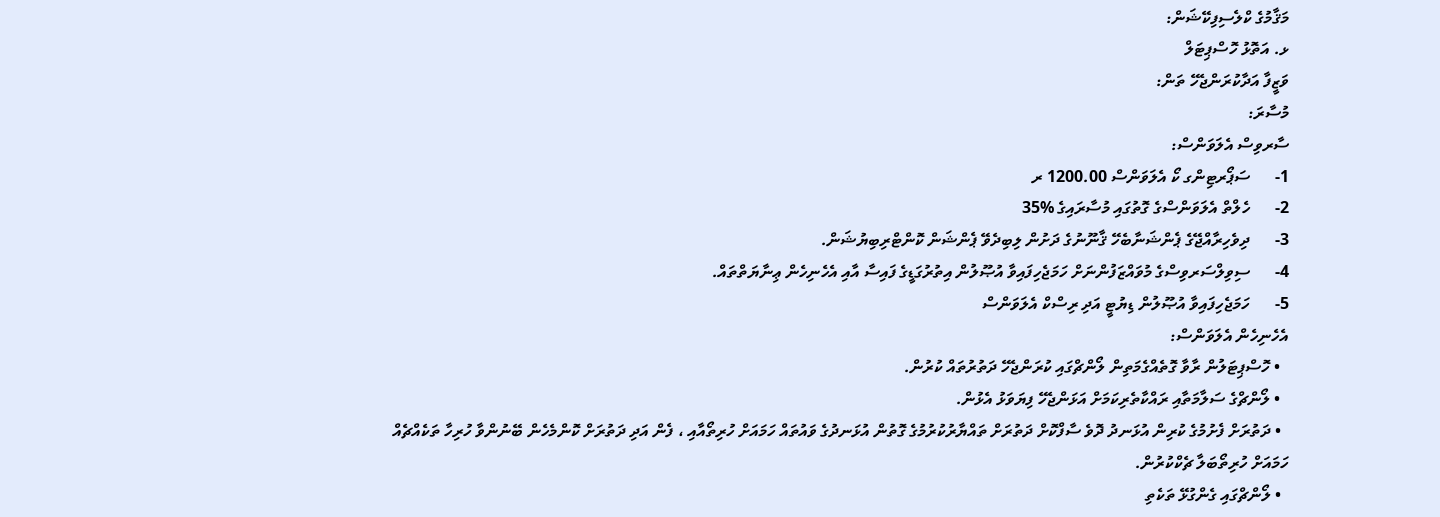މަޤާމުގެ ކްލެސިފިކޭޝަން:
ޅ. އަތޮޅު ހޮސްޕިޓަލް
ވަޒީފާ އަދާކުރަންޖެހޭ ތަން:
މުސާރަ:
ސާރވިސް އެލަވަންސް:
1-      ސަޕޯރޓިންގ ކޯ އެލަވަންސް 1200.00 ރ
2-      ހެލްތް އެލަވަންސްގެ ގޮތުގައި މުސާރައިގެ %35
3-      ދިވެހިރާއްޖޭގެ ޕެންޝަނާބެހޭ ޤާނޫނުގެ ދަށުން ލިބިދެވޭ ޕެންޝަން ކޮންޓްރިބިޔުޝަން.
4-      ސިވިލްސަރވިސްގެ މުވައްޒަފުންނަށް ހަމަޖެހިފައިވާ އުޞޫލުން އިތުރުގަޑީގެ ފައިސާ އާއި އެހެނިހެން ޢިނާޔަތްތައް.
5-      ހަމަޖެހިފައިވާ އުޞޫލުން ޑިޔުޓީ އަދި ރިސްކް އެލަވަންސް
އެހެނިހެން އެލަވަންސް:
  • ހޮސްޕިޓަލުން ރާވާ ގޮތެއްގެމަތިން ލޯންޗްގައި ކުރަންޖެހޭ ދަތުރުތައް ކުރުން.
  • ލޯންޗްގެ ސަލާމަތާއި ރައްކާތެރިކަމަށް އަޅަންޖެހޭ ފިޔަވަޅު އެޅުން.
  • ދަތުރަށް ފެށުމުގެ ކުރިން އުޅަނދު ދޮވެ ސާފްކޮށް ދަތުރަށް ތައްޔާރުކުރުމުގެ ގޮތުން އުޅަނދުގެ ވައުތައް ހަމައަށް ހުރިތޯއާއި ، ފެން އަދި ދަތުރަށް ކޮންމެހެން ބޭނުންވާ ހުރިހާ ތަކެއްޗެއް ހަމައަށް ހުރިތޯބަލާ ޗެކްކުރުން.
  • ލޯންޗްގައި ގެންގުޅޭ ތަކެތި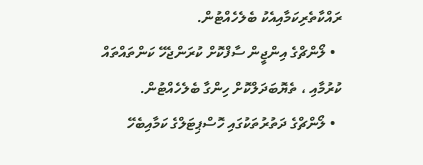ރައްކާތެރިކަމާއިއެކު ބެލެހެއްޓުން.
  • ލޯންޗްގެ އިންޖީން ސާފްކޮށް ކުރަންޖެހޭ ކަންތައްތައް ކުރުމާއި ، ތެޔޮބަދަލްކޮށް ހިންގާ ބެލެހެއްޓުން.
  • ލޯންޗްގެ ދަތުރުތަކުގައި ހޮސްޕިޓަލްގެ ކަމާއިބެހޭ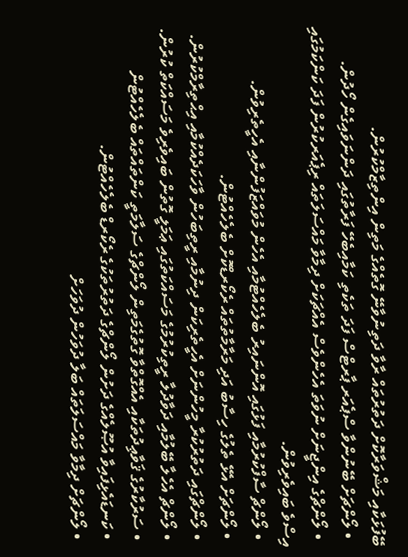ބޭފުޅަކާއި މަޝްވަރާކޮށް ދަތުރުތައް ރާވާ ދަތިނުވާނޭ ގޮތެއްގެ މަތިން އިންތިޒާމްކުރުން.
  • ލޯންޗަށް ބޭނުންވާ ސްޕެއަރ ޕާރޓްސް ފަދަ ތަކެތި ކަމާއިބެހޭ ފަރާތުގައި ދަންނަވައިގެން ހޯދުން.
  • ލޯންޗްގެ އިންޖީނަށް ނުވަތަ އެހެންވެސް އެއްޗަކަށް ދިމާވާ މައްސަލަތައް ރިޕެއަރކުރުން ފަދަ ކަންކަމުގައި އިސްވެ ބައިވެރިވުން.
  • ލޯންޗް ސާފްކުރުމާއި ފަޅުގައި އޮންނައިރު ބެލެހެއްޓުމާއި އެހެން މުވައްޒަފުންނާއި އެހީތެރިވުން.
  • ލޯންޗަށް އެޅޭ ތެލުގެ ހިސާބު އަދި މަރާމާތުތައް ރެކޯރޑްކޮށް ބެލެހެއްޓުން.
  • ލޯންޗްގައި ދަތުރުކުރާ މީހުންނަށް އެހީތެރިކަން ދިނުމާއި ރީތިބަހުން ވާހަކަދެއްކުމާއި އިޙްތިރާމްކުރުން.
  • ލޯންޗް އެހެލާ ބޭލުމާއި ދަވާދުލާ ރީތިކުރުމުގެ މަސައްކަތުގައި ޢަމަލީ ގޮތުން ބައިވެރިވެ މަސައްކަތް ކުރުން.
  • ސަރުކާރުގެ ޤަވާޢިދުތަކާއި އެއްގޮތްވާ ގޮތުގެމަތިން ލޯންޗްގެ ސަލާމަތީ ކަންތައްތައް ބެލެހެއްޓުން
  • ކަނޑައެޅިފައިވާ އުޞޫލެއްގެ ދަށުން ލޯންޗްގެ ދަތުރުތަކުގެ ރެކޯރޑް ބެލެހެއްޓުން.
  • ލޯންޗަށް ދިމާވާ މައްސަލަތައް ބަލާ ދުވަހުން ދުވަހަށް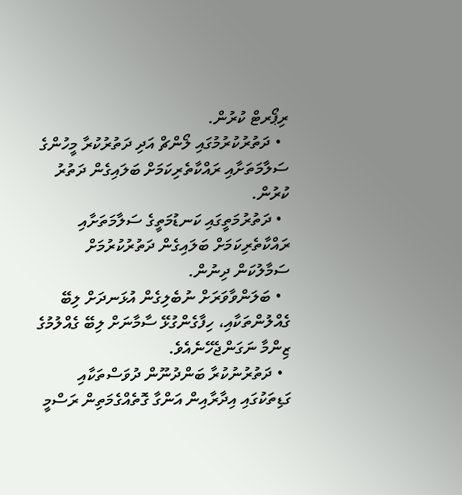ރިޕޯރޓް ކުރުން.
  • ދަތުރުކުރުމުގައި ލޯންޗް އަދި ދަތުރުކުރާ މީހުންގެ ސަލާމަތަށާއި ރައްކާތެރިކަމަށް ބަލައިގެން ދަތުރު ކުރުން.
  • ދަތުރުމަތީގައި ކަނޑުމަތީގެ ސަލާމަތަށާއި ރައްކާތެރިކަމަށް ބަލައިގެން ދަތުރުކުރުމަށް ސަމާލުކަން ދިނުން.
  • ބަލަންވާވަރަށް ނުބެލިގެން އުޅަނދަށް ލިބޭ ގެއްލުންތަކާއި، ހިފާގެންގުޅޭ ސާމާނަށް ލިބޭ ގެއްލުމުގެ ޒިންމާ ނަގަންޖެހޭނެއެވެ.
  • ދަތުރުނުކުރާ ބަންދުނޫން ދުވަސްތަކާއި ގަޑިތަކުގައި އިދާރާއިން އަންގާ ގޮތެއްގެމަތިން ރަސްމީ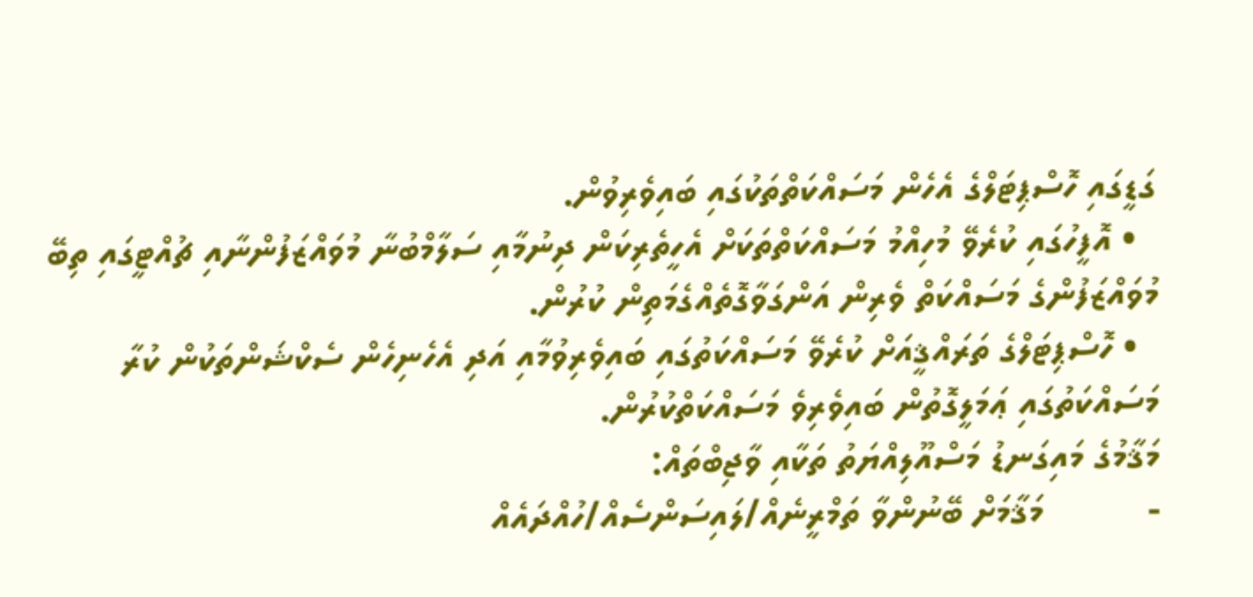ގަޑީގައި ހޮސްޕިޓަލްގެ އެހެން މަސައްކަތްތަކުގައި ބައިވެރިވުން.
  • އޮފީހުގައި ކުރެވޭ މުހިއްމު މަސައްކަތްތަކަށް އެހީތެރިކަން ދިނުމާއި ސަލާމްބުނާ މުވައްޒަފުންނާއި ޗުއްޓީގައި ތިބޭ މުވައްޒަފުންގެ މަސައްކަތް ވެރިން އަންގަވާގޮތެއްގެމަތިން ކުރުން.
  • ހޮސްޕިޓަލްގެ ތަރައްޤީއަށް ކުރެވޭ މަސައްކަތުގައި ބައިވެރިވުމާއި އަދި އެހެނިހެން ސެކްޝަންތަކުން ކުރާ މަސައްކަތުގައި ޢަމަލީގޮތުން ބައިވެރިވެ މަސައްކަތްކުރުން.
މަޤާމުގެ މައިގަނޑު މަސްއޫލިއްޔަތު ތަކާއި ވާޖިބްތައް:
-          މަޤާމަށް ބޭނުންވާ ތަމްރީނެއް/ލައިސަންސެއް/ހުއްދައެއް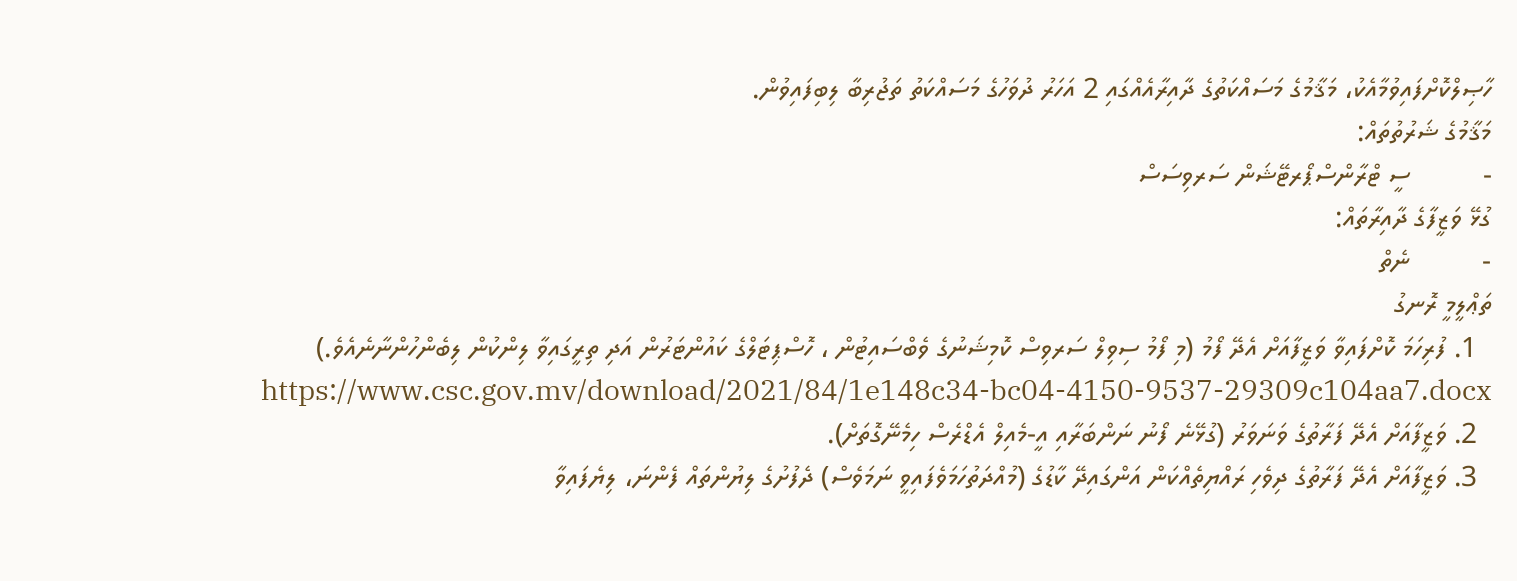ހާޞިލްކޮށްފައިވުމާއެކު، މަޤާމުގެ މަސައްކަތުގެ ދާއިރާއެއްގައި 2 އަހަރު ދުވަހުގެ މަސައްކަތު ތަޖުރިބާ ލިބިފައިވުން.
މަޤާމުގެ ޝަރުތުތައް:
-          ސީ ޓްރާންސްޕޯރޓޭޝަން ސަރވިސަސް
ގުޅޭ ވަޒީފާގެ ދާއިރާތައް:
-          ނެތް
ތަޢްލީމީ ރޮނގު
  1. ފުރިހަމަ ކޮށްފައިވާ ވަޒީފާއަށް އެދޭ ފޯމު (މި ފޯމު ސިވިލް ސަރވިސް ކޮމިޝަނުގެ ވެބްސައިޓުން ، ހޮސްޕިޓަލްގެ ކައުންޓަރުން އަދި ތިރީގައިވާ ލިންކުން ލިބެންހުންނާނެއެވެ.) https://www.csc.gov.mv/download/2021/84/1e148c34-bc04-4150-9537-29309c104aa7.docx
  2. ވަޒީފާއަށް އެދޭ ފަރާތުގެ ވަނަވަރު (ގުޅޭނެ ފޯނު ނަންބަރާއި އީ-މެއިލް އެޑްރެސް ހިމެނޭގޮތަށް).
  3. ވަޒީފާއަށް އެދޭ ފަރާތުގެ ދިވެހި ރައްޔިތެއްކަން އަންގައިދޭ ކާޑުގެ (މުއްދަތުހަމަވެފައިވީ ނަމަވެސް) ދެފުށުގެ ލިޔުންތައް ފެންނަ، ލިޔެފައިވާ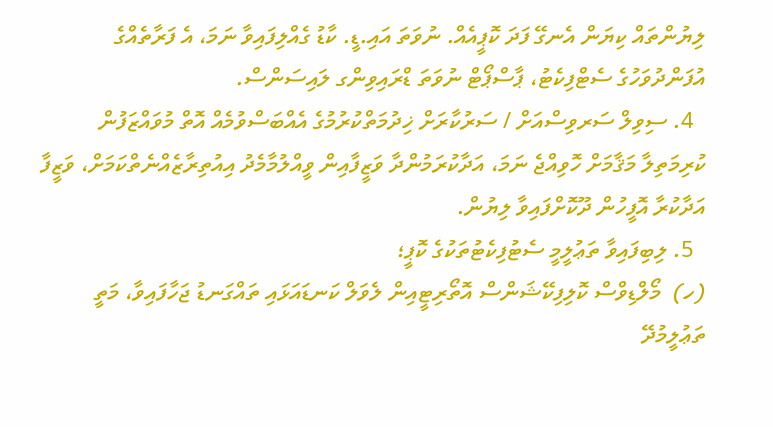ލިޔުންތައް ކިޔަން އެނގޭ ފަދަ ކޮޕީއެއް. ނުވަތަ އައި.ޑީ. ކާޑު ގެއްލިފައިވާ ނަމަ، އެ ފަރާތެއްގެ އުފަންދުވަހުގެ ސެޓްފިކެޓު، ޕާސްޕޯޓް ނުވަތަ ޑްރައިވިންގ ލައިސަންސް.
  4. ސިވިލް ސަރވިސްއަށް / ސަރުކާރަށް ޚިދުމަތްކުރުމުގެ އެއްބަސްވުމެއް އޮތް މުވައްޒަފުން ކުރިމަތިލާ މަޤާމަށް ހޮވިއްޖެ ނަމަ، އަދާކުރަމުންދާ ވަޒީފާއިން ވީއްލުމާމެދު އިއުތިރާޒެއްނެތްކަމަށް، ވަޒީފާ އަދާކުރާ އޮފީހުން ދޫކޮށްފައިވާ ލިޔުން.
  5. ލިބިފައިވާ ތަޢުލީމީ ސެޓުފިކެޓުތަކުގެ ކޮޕީ؛
(ހ)  މޯލްޑިވްސް ކޮލިފިކޭޝަންސް އޮތޯރިޓީއިން ލެވަލް ކަނޑައަޅައި ތައްގަނޑު ޖަހާފައިވާ، މަތީ ތަޢުލީމުދޭ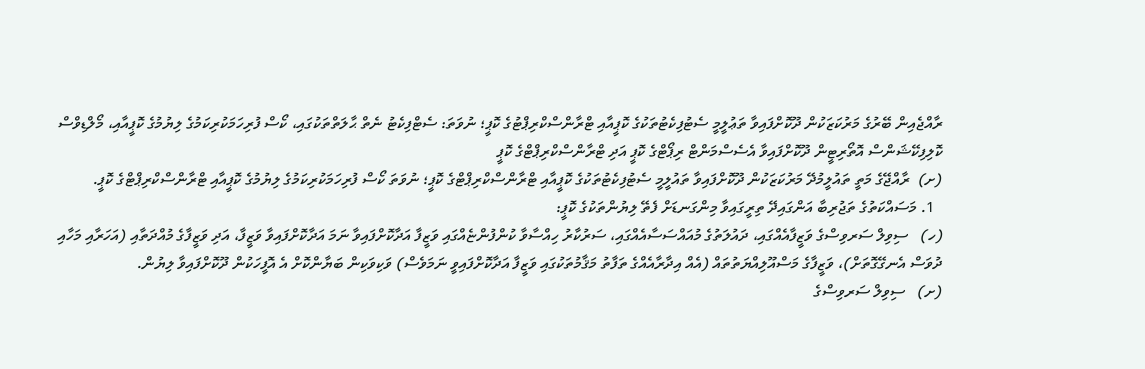ރާއްޖެއިން ބޭރުގެ މަރުކަޒަކުން ދޫކޮށްފައިވާ ތަޢުލީމީ ސެޓުފިކެޓުތަކުގެ ކޮޕީއާއި ޓްރާންސްކްރިޕްޓުގެ ކޮޕީ؛ ނުވަތަ: ސެޓްފިކެޓު ނެތް ޙާލަތްތަކުގައި، ކޯސް ފުރިހަމަކުރިކަމުގެ ލިޔުމުގެ ކޮޕީއާއި، މޯލްޑިވްސް ކޮލިފިކޭޝަންސް އޮތޯރިޓީން ދޫކޮށްފައިވާ އެސެސްމަންޓް ރިޕޯޓްގެ ކޮޕީ އަދި ޓްރާންސްކްރިޕްޓްގެ ކޮޕީ
(ށ)  ރާއްޖޭގެ މަތީ ތައުލީމުދޭ މަރުކަޒަކުން ދޫކޮށްފައިވާ ތައުލީމީ ސެޓުފިކެޓުތަކުގެ ކޮޕީއާއި ޓްރާންސްކްރިޕްޓްގެ ކޮޕީ؛ ނުވަތަ ކޯސް ފުރިހަމަކުރިކަމުގެ ލިޔުމުގެ ކޮޕީއާއި ޓްރާންސްކްރިޕްޓްގެ ކޮޕީ.
  1. މަސައްކަތުގެ ތަޖުރިބާ އަންގައިދޭ ތިރީގައިވާ މިންގަނޑަށް ފެތޭ ލިޔުންތަކުގެ ކޮޕީ:
(ހ)   ސިވިލް ސަރވިސްގެ ވަޒީފާއެއްގައި، ދައުލަތުގެ މުއައްސަސާއެއްގައި، ސަރުކާރު ހިއްސާވާ ކުންފުންޏެއްގައި ވަޒީފާ އަދާކޮށްފައިވާ ނަމަ އަދާކޮށްފައިވާ ވަޒީފާ، އަދި ވަޒީފާގެ މުއްދަތާއި (އަހަރާއި މަހާއި ދުވަސް އެނގޭގޮތަށް)، ވަޒީފާގެ މަސްއޫލިއްޔަތުތައް (އެއް އިދާރާއެއްގެ ތަފާތު މަޤާމުތަކުގައި ވަޒީފާ އަދާކޮށްފައިވީ ނަމަވެސް) ވަކިވަކިން ބަޔާންކޮށް އެ އޮފީހަކުން ދޫކޮށްފައިވާ ލިޔުން.
(ށ)   ސިވިލް ސަރވިސްގެ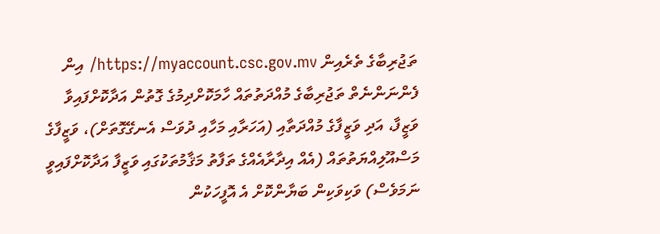ތަޖުރިބާގެ ތެރެއިން https://myaccount.csc.gov.mv/ އިން ފެންނަންނެތް ތަޖުރިބާގެ މުއްދަތުތައް ހާމަކޮށްދިމުގެ ގޮތުން އަދާކޮށްފައިވާ ވަޒީފާ، އަދި ވަޒީފާގެ މުއްދަތާއި (އަހަރާއި މަހާއި ދުވަސް އެނގޭގޮތަށް)، ވަޒީފާގެ މަސްއޫލިއްޔަތުތައް (އެއް އިދާރާއެއްގެ ތަފާތު މަޤާމުތަކުގައި ވަޒީފާ އަދާކޮށްފައިވީ ނަމަވެސް) ވަކިވަކިން ބަޔާންކޮށް އެ އޮފީހަކުން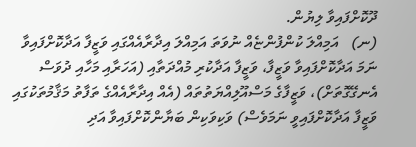ދޫކޮށްފައިވާ ލިޔުން.
(ނ)   އަމިއްލަ ކުންފުންޏެއް ނުވަތަ އަމިއްލަ އިދާރާއެއްގައި ވަޒީފާ އަދާކޮށްފައިވާ ނަމަ އަދާކޮށްފައިވާ ވަޒީފާ، ވަޒީފާ އަދާކުރި މުއްދަތާއި (އަހަރާއި މަހާއި ދުވަސް އެނގޭގޮތަށް)، ވަޒީފާގެ މަސްއޫލިއްޔަތުތައް (އެއް އިދާރާއެއްގެ ތަފާތު މަޤާމުތަކުގައި ވަޒީފާ އަދާކޮށްފައިވީ ނަމަވެސް) ވަކިވަކިން ބަޔާންކޮށްފައިވާ އަދި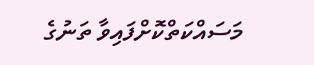މަސައްކަތްކޮށްފައިވާ ތަނުގެ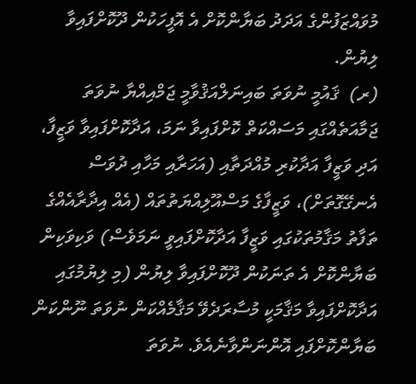މުވައްޒަފުންގެ އަދަދު ބަޔާންކޮށް އެ އޮފީހަކުން ދޫކޮށްފައިވާ ލިޔުން.
(ރ)  ޤައުމީ ނުވަތަ ބައިނަލްއަޤުވާމީ ޖަމްއިއްޔާ ނުވަތަ ޖަމާއަތެއްގައި މަސައްކަތް ކޮށްފައިވާ ނަމަ، އަދާކޮށްފައިވާ ވަޒީފާ، އަދި ވަޒީފާ އަދާކުރި މުއްދަތާއި (އަހަރާއި މަހާއި ދުވަސް އެނގޭގޮތަށް)، ވަޒީފާގެ މަސްއޫލިއްޔަތުތައް (އެއް އިދާރާއެއްގެ ތަފާތު މަޤާމުތަކުގައި ވަޒީފާ އަދާކޮށްފައިވީ ނަމަވެސް) ވަކިވަކިން ބަޔާންކޮށް އެ ތަނަކުން ދޫކޮށްފައިވާ ލިޔުން (މި ލިޔުމުގައި އަދާކޮށްފައިވާ މަޤާމަކީ މުސާރަދެވޭ މަޤާމެއްކަން ނުވަތަ ނޫންކަން ބަޔާންކޮށްފައި އޮންނަންވާނެއެވެ. ނުވަތަ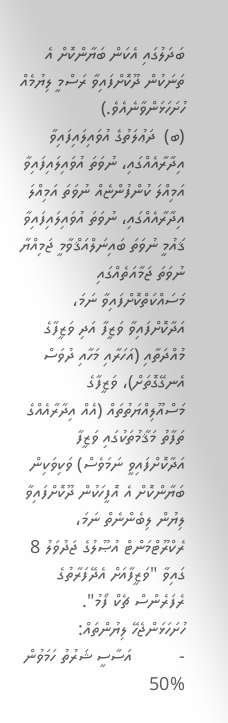ބަދަލުގައި އެކަން ބަޔާންކޮށް އެ ތަނަކުން ދޫކޮށްފައިވާ ރަސްމީ ލިޔުމެއް ހުށަހަޅަންވާނެއެވެ.)
(ބ)  ދަޢުލަތުގެ އުވައިލައިފައިވާ އިދާރާއެއްގައި، ނުވަތަ އުވައިލައިފައިވާ އަމިއްލަ ކުންފުންޏެއް ނުވަތަ އަމިއްލަ އިދާރާއެއްގައި، ނުވަތަ އުވައިލައިފައިވާ ޤައުމީ ނުވަތަ ބައިނަލްއަޤްވާމީ ޖަމިއްޔާ ނުވަތަ ޖަމާއަތެއްގައި މަސައްކަތްކޮށްފައިވާ ނަމަ، އަދާކޮށްފައިވާ ވަޒީފާ އަދި ވަޒީފާގެ މުއްދަތާއި (އަހަރާއި މަހާއި ދުވަސް އެނގޭގޮތަށް)، ވަޒީފާގެ މަސްއޫލިއްޔަތުތައް (އެއް އިދާރާއެއްގެ ތަފާތު މަޤާމުތަކުގައި ވަޒީފާ އަދާކޮށްފައިވީ ނަމަވެސް) ވަކިވަކިން ބަޔާންކޮށް އެ އޮފީހަކުން ދޫކޮށްފައިވާ ލިޔުން ލިބެންނެތް ނަމަ، ރެކްރޫޓްމަންޓް އުޞޫލުގެ ޖަދުވަލު 8 ގައިވާ "ވަޒީފާއަށް އެދޭފަރާތުގެ ރެފަރެންސް ޗެކް ފޯމު".
ހުށަހަޅަންޖެހޭ ލިޔުންތައް:
-          އަސާސީ ޝަރުތު ހަމަވުން                         %50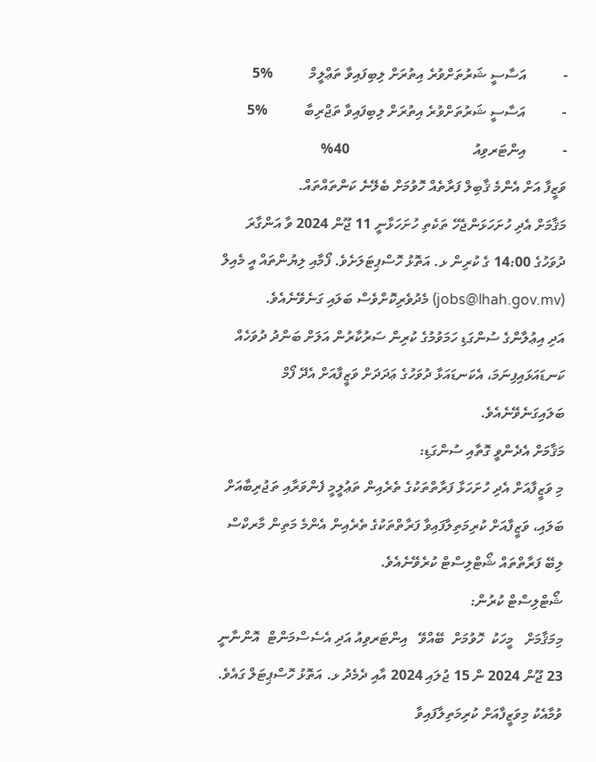-          އަސާސީ ޝަރުތަށްވުރެ އިތުރަށް ލިބިފައިވާ ތަޢްލީމް          %5
-          އަސާސީ ޝަރުތަށްވުރެ އިތުރަށް ލިބިފައިވާ ތަޖްރިބާ          %5
-          އިންޓަރވިއު                                  40%
ވަޒީފާ އަށް އެންމެ ޤާބިލް ފަރާތެއް ހޮވުމަށް ބެލޭނެ ކަންތައްތައް.
މަޤާމަށް އެދި ހުށަހަޅަންޖެހޭ ތަކެތި ހުށަހަޅާނީ 11 ޖޫން 2024 ވާ އަންގާރަ ދުވަހުގެ 14:00 ގެ ކުރިން ޅ. އަތޮޅު ހޮސްޕިޓަލަށެވެ. ފޯމާއި ލިޔުންތައް އީ މެއިލް (jobs@lhah.gov.mv) މެދުވެރިކޮށްވެސް ބަލައި ގަނެވޭނެއެވެ.
އަދި އިޢުލާންގެ ސުންގަޑި ހަމަވުމުގެ ކުރިން ސަރުކާރުން އަލަށް ބަންދު ދުވަހެއް ކަނޑައަޅައިފިނަމަ، އެކަނޑައަޅާ ދުވަހުގެ ޢަދަދަށް ވަޒީފާއަށް އެދޭ ފޯމް ބަލައިގަނެވޭނެއެވެ.
މަޤާމަށް އެދެންވީ ގޮތާއި ސުންގަޑި:
މި ވަޒީފާއަށް އެދި ހުށަހަޅާ ފަރާތްތަކުގެ ތެރެއިން ތަޢުލީމީ ފެންވަރާއި ތަޖުރިބާއަށް ބަލައި، ވަޒީފާއަށް ކުރިމަތިލާފައިވާ ފަރާތްތަކުގެ ތެރެއިން އެންމެ މަތިން މާރކްސް ލިބޭ ފަރާތްތައް ޝޯޓްލިސްޓް ކުރެވޭނެއެވެ.
ޝޯޓްލިސްޓް ކުރުން:
މިމަޤާމަށް   މީހަކު  ހޮވުމަށް  ބޭއްވޭ   އިންޓަރވިއު އަދި އެސެސްމަންޓް  އޮންނާނީ 23 ޖޫން 2024 ން 15 ޖުލައި 2024 އާއި ދެމެދު ޅ. އަތޮޅު ހޮސްޕިޓަލް ގައެވެ. ވުމާއެކު މިވަޒީފާއަށް ކުރިމަތިލާފައިވާ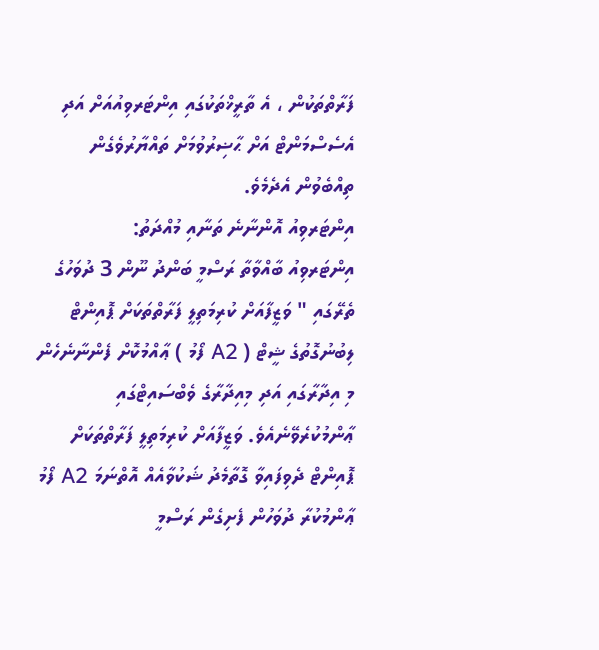ފަރާތްތަކުން ، އެ ތާރީޚްތަކުގައި އިންޓަރވިއުއަށް އަދި އެސެސްމަންޓް އަށް ޙާޟިރުވުމަށް ތައްޔާރުވެގެން ތިއްބެވުން އެދެމެވެ.
އިންޓަރވިއު އޮންނާނެ ތަނާއި މުއްދަތު:
އިންޓަރވިއު ބާއްވާތާ ރަސްމީ ބަންދު ނޫން 3 ދުވަހުގެ ތެރޭގައި " ވަޒީފާއަށް ކުރިމަތިލީ ފަރާތްތަކަށް ޕޮއިންޓް ލިބުނުގޮތުގެ ޝީޓް ( A2 ފޯމު ) ޢާއްމުކޮށް ފެންނާނެހެން މި އިދާރާގައި އަދި މިއިދާރާގެ ވެބްސައިޓްގައި ޢާންމުކުރެވޭނެއެވެ. ވަޒީފާއަށް ކުރިމަތިލީ ފަރާތްތަކަށް ޕޮއިންޓް ދެވިފައިވާ ގޮތާމެދު ޝަކުވާއެއް އޮތްނަމަ A2 ފޯމު ޢާންމުކުރާ ދުވަހުން ފެށިގެން ރަސްމީ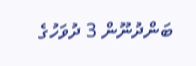ބަންދުނޫން 3 ދުވަހުގެ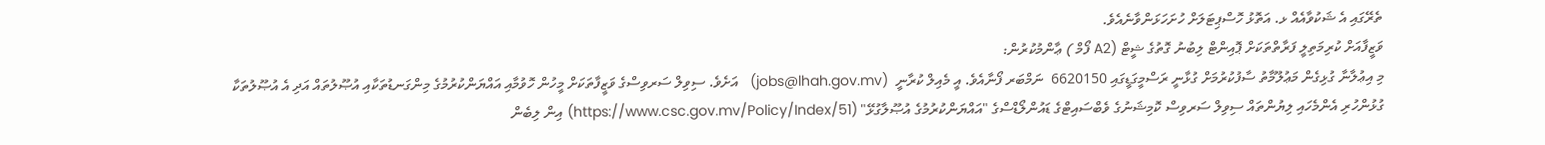ތެރޭގައި އެ ޝަކުވާއެއް ޅ. އަތޮޅު ހޮސްޕިޓަލަށް ހުށަހަޅަންވާނެއެވެ.
ވަޒީފާއަށް ކުރިމަތިލީ ފަރާތްތަކަށް ޕޮއިންޓް ލިބުނު ގޮތުގެ ޝީޓް (A2 ފޯމް ) ޢާންމުކުރުން:
މި އިޢުލާނާ ގުޅިގެން މަޢުލޫމާތު ސާފުކުރުމަށް ގުޅާނީ ރަސްމީގަޑީގައި 6620150  ނަމްބަރ ފޯނާއެވެ. އީ މެއިލް ކުރާނީ  (jobs@lhah.gov.mv)   އަށެވެ. ސިވިލް ސަރވިސްގެ ވަޒީފާތަކަށް މީހުން ހޮވުމާއި އައްޔަންކުރުމުގެ މިންގަނޑުތަކާއި އުޞޫލުތައް އަދި އެ އުޞޫލުތަކާ ގުޅުންހުރި އެންމެހައި ލިޔުންތައް ސިވިލް ސަރވިސް ކޮމިޝަނުގެ ވެބްސައިޓްގެ ޑައުންލޯޑްސްގެ "އައްޔަންކުރުމުގެ އުޞޫލާގުޅޭ" (https://www.csc.gov.mv/Policy/Index/51) އިން ލިބެން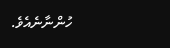ހުންނާނެއެވެ.